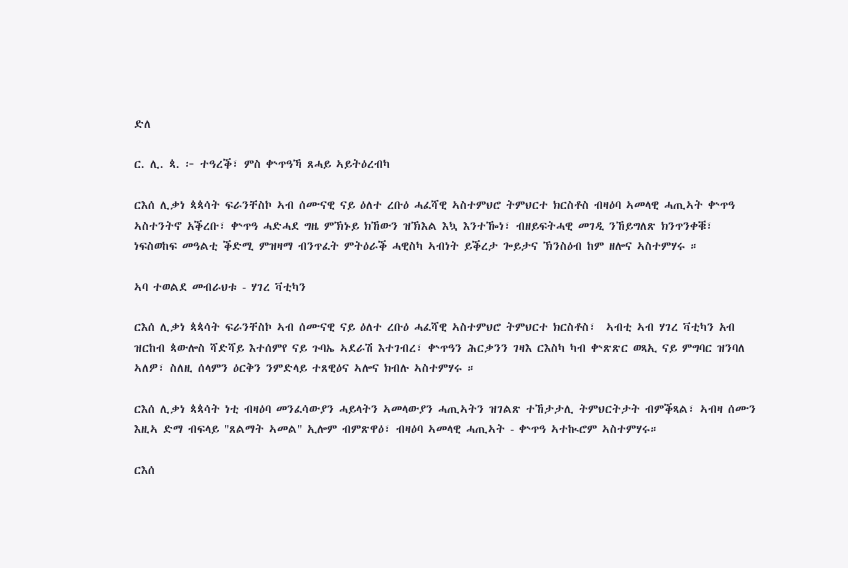ድለ

ር. ሊ. ጳ. ፦ ተዓረቕ፣ ምስ ቍጥዓኻ ጸሓይ ኣይትዕረብካ

ርእሰ ሊቃነ ጳጳሳት ፍራንቸስኮ ኣብ ሰሙናዊ ናይ ዕለተ ረቡዕ ሓፈሻዊ ኣስተምህሮ ትምህርተ ክርስቶስ ብዛዕባ ኣመላዊ ሓጢኣት ቍጥዓ ኣስተንትኖ አቕረቡ፣ ቍጥዓ ሓድሓደ ግዜ ምኽኑይ ክኸውን ዝኽእል እኳ እንተዀነ፣ ብዘይፍትሓዊ መገዲ ንኸይግለጽ ክንጥንቀቑ፣ ነፍስወከፍ መዓልቲ ቕድሚ ምዝዛማ ብንጥፈት ምትዕራቕ ሓዊስካ ኣብነት ይቕረታ ጐይታና ኽንስዕብ ከም ዘሎና ኣስተምሃሩ ።

ኣባ ተወልደ መብራህቱ - ሃገረ ቫቲካን

ርእሰ ሊቃነ ጳጳሳት ፍራንቸስኮ ኣብ ሰሙናዊ ናይ ዕለተ ረቡዕ ሓፈሻዊ ኣስተምህሮ ትምህርተ ክርስቶስ፣  ኣብቲ ኣብ ሃገረ ቫቲካን አብ ዝርከብ ጳውሎስ ሻድሻይ እተሰምየ ናይ ጉባኤ ኣደራሽ እተገብረ፣ ቍጥዓን ሕርቃንን ገዛእ ርእስካ ካብ ቍጽጽር ወጻኢ ናይ ምግባር ዝንባለ ኣለዎ፣ ስለዚ ሰላምን ዕርቅን ንምድላይ ተጸዊዕና ኣሎና ክብሉ ኣስተምሃሩ ።

ርእሰ ሊቃነ ጳጳሳት ነቲ ብዛዕባ መንፈሳውያን ሓይላትን ኣመላውያን ሓጢኣትን ዝገልጽ ተኸታታሊ ትምህርትታት ብምቕጻል፣ ኣብዛ ሰሙን እዚኣ ድማ ብፍላይ "ጸልማት ኣመል" ኢሎም ብምጽዋዕ፣ ብዛዕባ ኣመላዊ ሓጢኣት - ቍጥዓ ኣተኲሮም ኣስተምሃሩ።

ርእሰ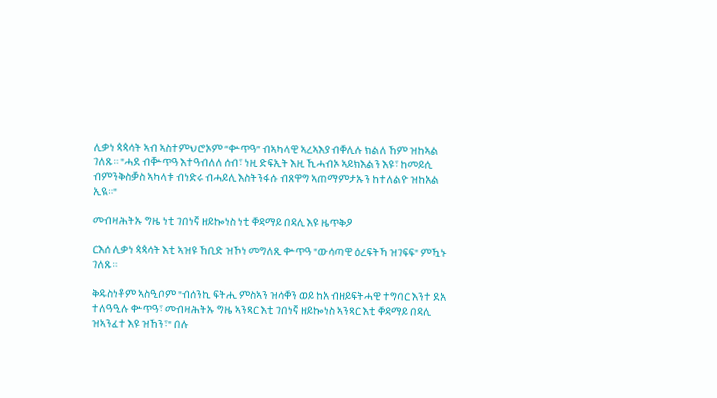ሊቃነ ጳጳሳት ኣብ ኣስተምህሮኦም “ቍጥዓ” ብኣካላዊ ኣረኣእያ ብቐሊሉ ክልለ ኸም ዝከኣል ገለጹ። "ሓደ ብቝጥዓ እተዓብለለ ሰብ፣ ነዚ ድፍኢት እዚ ኺሓብኦ ኣይክእልን እዩ፣ ከመይሲ ብምንቅስቓስ ኣካላቱ ብነድሩ ብሓይሊ እስትንፋሱ ብጸዋግ ኣጠማምታኡን ከተለልዮ ዝከአል ኢዪ።"

መብዛሕትኡ ግዜ ነቲ ገበነኛ ዘይኰነስ ነቲ ቐዳማይ በዳሊ እዩ ዜጥቅዖ

ርእሰ ሊቃነ ጳጳሳት እቲ ኣዝዩ ኸቢድ ዝኾነ መግለጺ ቍጥዓ "ውሳጣዊ ዕረፍትኻ ዝገፍፍ" ምዃኑ ገለጹ።

ቅዱስነቶም ኣስዒቦም "ብሰንኪ ፍትሒ ምስኣን ዝሳቐን ወይ ከአ ብዘይፍትሓዊ ተግባር እንተ ደአ ተለዓዒሉ ቍጥዓ፣ መብዛሕትኡ ግዜ ኣንጻር እቲ ገበነኛ ዘይኰነስ ኣንጻር እቲ ቐዳማይ በዳሊ ዝኣንፈተ እዩ ዝኸን፣" በሉ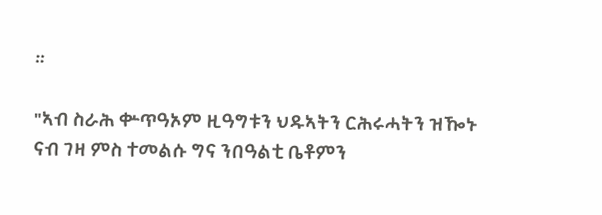።

"ኣብ ስራሕ ቍጥዓኦም ዚዓግቱን ህዱኣትን ርሕሩሓትን ዝዀኑ ናብ ገዛ ምስ ተመልሱ ግና ንበዓልቲ ቤቶምን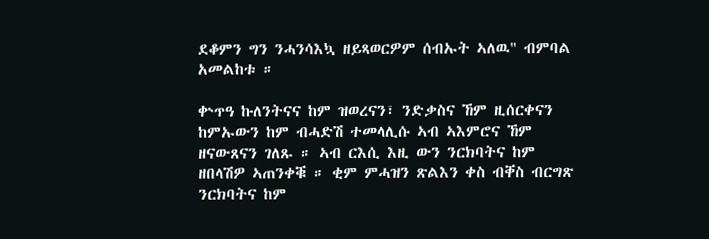ደቆምን ግን ንሓንሳእኳ ዘይጻወርዎም ሰብኡት ኣለዉ" ብምባል አመልከቱ ።

ቍጥዓ ኩለንትናና ከም ዝወረናን፣ ንድቃስና ኸም ዚሰርቀናን ከምኡውን ከም ብሓድሽ ተመላሊሱ ኣብ ኣእምሮና ኸም ዘናውጸናን ገለጹ ። ኣብ ርእሲ እዚ ውን ንርክባትና ከም ዘበላሽዎ ኣጠንቀቑ ። ቂም ምሓዝን ጽልእን ቀስ ብቐስ ብርግጽ ንርክባትና ከም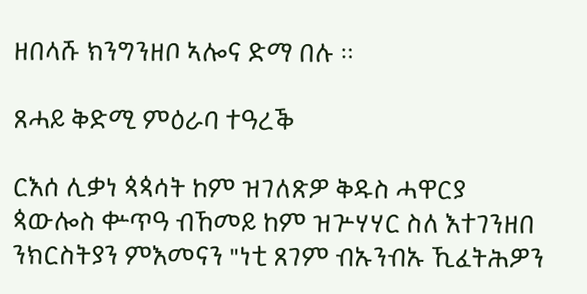ዘበላሹ ክንግንዘቦ ኣሎና ድማ በሉ ።

ጸሓይ ቅድሚ ምዕራባ ተዓረቕ

ርእሰ ሊቃነ ጳጳሳት ከም ዝገለጽዎ ቅዱስ ሓዋርያ ጳውሎስ ቍጥዓ ብኸመይ ከም ዝጕሃሃር ስለ እተገንዘበ ንክርስትያን ምእመናን "ነቲ ጸገም ብኡንብኡ ኺፈትሕዎን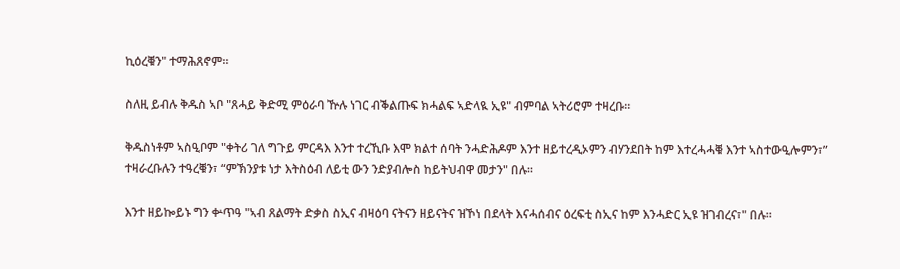ኪዕረቑን" ተማሕጸኖም።

ስለዚ ይብሉ ቅዱስ ኣቦ "ጸሓይ ቅድሚ ምዕራባ ዅሉ ነገር ብቕልጡፍ ክሓልፍ ኣድላዪ ኢዩ" ብምባል ኣትሪሮም ተዛረቡ።

ቅዱስነቶም ኣስዒቦም "ቀትሪ ገለ ግጉይ ምርዳእ እንተ ተረኺቡ እሞ ክልተ ሰባት ንሓድሕዶም እንተ ዘይተረዲኦምን ብሃንደበት ከም እተረሓሓቑ እንተ ኣስተውዒሎምን፣” ተዛራረቡሉን ተዓረቑን፣ “ምኽንያቱ ነታ እትስዕብ ለይቲ ውን ንድያብሎስ ከይትህብዋ መታን" በሉ።

እንተ ዘይኰይኑ ግን ቍጥዓ "ኣብ ጸልማት ድቃስ ስኢና ብዛዕባ ናትናን ዘይናትና ዝኾነ በደላት እናሓሰብና ዕረፍቲ ስኢና ከም እንሓድር ኢዩ ዝገብረና፣" በሉ።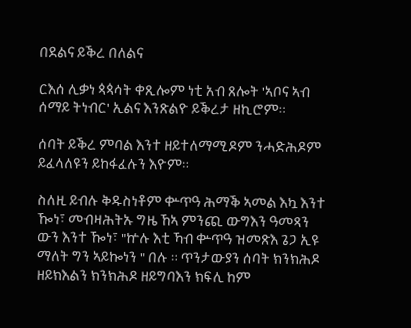በደልና ይቕረ በለልና

ርእሰ ሊቃነ ጳጳሳት ቀጺሎም ነቲ አብ ጸሎት 'ኣቦና ኣብ ሰማይ ትነብር' ኢልና እንጽልዮ ይቕረታ ዘኪሮም።

ሰባት ይቕረ ምባል እንተ ዘይተለማሚዶም ንሓድሕዶም ይፈላለዩን ይከፋፈሉን እዮም።

ስለዚ ይብሉ ቅዱስነቶም ቍጥዓ ሕማቕ ኣመል እኳ እንተ ዀነ፣ መብዛሕትኡ ግዜ ኸኣ ምንጪ ውግእን ዓመጻን ውን እንተ ዀነ፣ "ኵሉ እቲ ኻብ ቍጥዓ ዝመጽእ ጌጋ ኢዩ ማለት ግን ኣይኰነን " በሉ ። ጥንታውያን ሰባት ክንክሕዶ ዘይክእልን ክንክሕዶ ዘይግባእን ክፍሊ ከም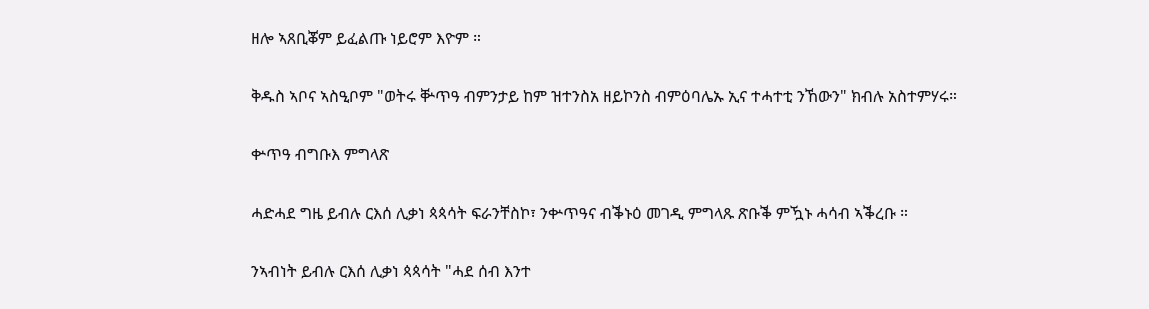ዘሎ ኣጸቢቖም ይፈልጡ ነይሮም እዮም ።

ቅዱስ ኣቦና ኣስዒቦም "ወትሩ ቝጥዓ ብምንታይ ከም ዝተንስአ ዘይኮንስ ብምዕባሌኡ ኢና ተሓተቲ ንኸውን" ክብሉ አስተምሃሩ።

ቍጥዓ ብግቡእ ምግላጽ

ሓድሓደ ግዜ ይብሉ ርእሰ ሊቃነ ጳጳሳት ፍራንቸስኮ፣ ንቍጥዓና ብቕኑዕ መገዲ ምግላጹ ጽቡቕ ምዃኑ ሓሳብ ኣቕረቡ ።

ንኣብነት ይብሉ ርእሰ ሊቃነ ጳጳሳት "ሓደ ሰብ እንተ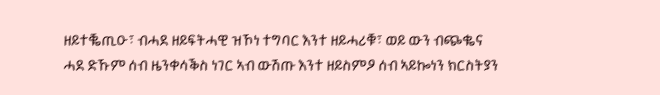ዘይተቘጢዑ፣ ብሓደ ዘይፍትሓዊ ዝኾነ ተግባር እንተ ዘይሓሪቑ፣ ወይ ውን ብጭቈና ሓደ ድኹም ሰብ ዜንቀሳቕስ ነገር ኣብ ውሽጡ እንተ ዘይስምዖ ሰብ ኣይኰነን ክርስትያን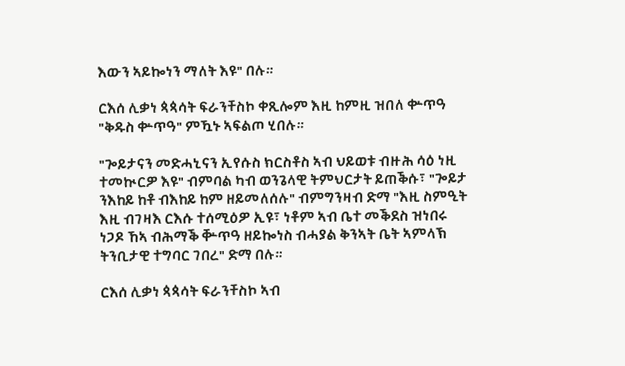እውን ኣይኰነን ማለት እዩ" በሉ።

ርእሰ ሊቃነ ጳጳሳት ፍራንቸስኮ ቀጺሎም እዚ ከምዚ ዝበለ ቍጥዓ "ቅዱስ ቍጥዓ" ምዃኑ ኣፍልጦ ሂበሉ።

"ጐይታናን መድሓኒናን ኢየሱስ ክርስቶስ ኣብ ህይወቱ ብዙሕ ሳዕ ነዚ ተመኲርዎ እዩ" ብምባል ካብ ወንጌላዊ ትምህርታት ይጠቕሱ፣ "ጐይታ ንእከይ ከቶ ብእከይ ከም ዘይመለሰሉ" ብምግንዛብ ድማ "እዚ ስምዒት እዚ ብገዛእ ርእሱ ተሰሚዕዎ ኢዩ፣ ነቶም ኣብ ቤተ መቕደስ ዝነበሩ ነጋዶ ኸኣ ብሕማቕ ቝጥዓ ዘይኰነስ ብሓያል ቅንኣት ቤት ኣምላኽ ትንቢታዊ ተግባር ገበረ" ድማ በሉ።

ርእሰ ሊቃነ ጳጳሳት ፍራንቸስኮ ኣብ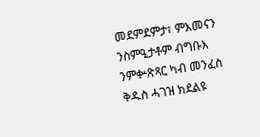መደምደምታ፣ ምእመናን ንስምዒታቶም ብግቡእ ንምቍጽጻር ካብ መንፈስ ቅዱስ ሓገዝ ክደልዩ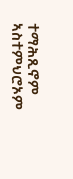ተማሕጺኖም ኣስተምህሮኦም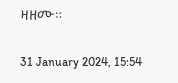ዛዘሙ።

31 January 2024, 15:54